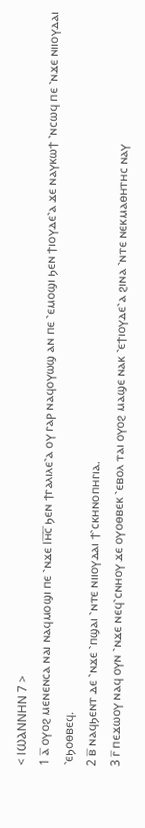< ⲒⲰⲀⲚⲚⲎⲚ 7 >
1 ⲁ̅ ⲟⲩⲟϩ ⲙⲉⲛⲉⲛⲥⲁ ⲛⲁⲓ ⲛⲁϥⲙⲟϣⲓ ⲡⲉ ⳿ⲛϫⲉ Ⲓⲏ̅ⲥ̅ ϧⲉⲛ ϯⲅⲁⲗⲓⲗⲉ⳿ⲁ ⲟⲩ ⲅⲁⲣ ⲛⲁϥⲟⲩⲱϣ ⲁⲛ ⲡⲉ ⳿ⲉⲙⲟϣⲓ ϧⲉⲛ ϯⲓⲟⲩⲇⲉ⳿ⲁ ϫⲉ ⲛⲁⲩⲕⲱϯ ⳿ⲛⲥⲱϥ ⲡⲉ ⳿ⲛϫⲉ ⲛⲓⲓⲟⲩⲇⲁⲓ ⳿ⲉϧⲟⲑⲃⲉϥ.
2 ⲃ̅ ⲛⲁϥϧⲉⲛⲧ ⲇⲉ ⳿ⲛϫⲉ ⳿ⲡϣⲁⲓ ⳿ⲛⲧⲉ ⲛⲓⲓⲟⲩⲇⲁⲓ ϯ⳿ⲥⲕⲏⲛⲟⲡⲏⲅⲓⲁ.
3 ⲅ̅ ⲡⲉϫⲱⲟⲩ ⲛⲁϥ ⲟⲩⲛ ⳿ⲛϫⲉ ⲛⲉϥ⳿ⲥⲛⲏⲟⲩ ϫⲉ ⲟⲩⲟⲑⲃⲉⲕ ⳿ⲉⲃⲟⲗ ⲧⲁⲓ ⲟⲩⲟϩ ⲙⲁϣⲉ ⲛⲁⲕ ⳿ⲉϯⲓⲟⲩⲇⲉ⳿ⲁ ϩⲓⲛⲁ ⳿ⲛⲧⲉ ⲛⲉⲕⲙⲁⲑⲏⲧⲏⲥ ⲛⲁⲩ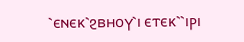⳿ⲉⲛⲉⲕ⳿ϩⲃⲏⲟⲩ⳿ⲓ ⲉⲧⲉⲕ⳿⳿ⲓⲣⲓ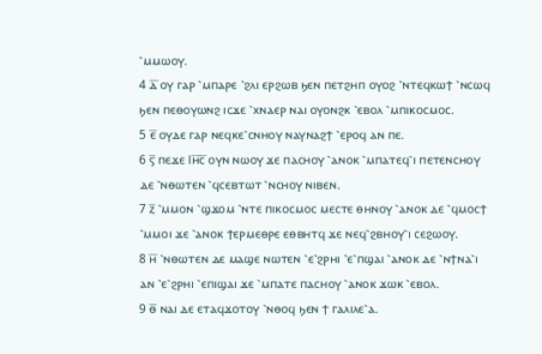⳿ⲙⲙⲱⲟⲩ.
4 ⲇ̅ ⲟⲩ ⲅⲁⲣ ⳿ⲙⲡⲁⲣⲉ ⳿ϩⲗⲓ ⲉⲣϩⲱⲃ ϧⲉⲛ ⲡⲉⲧϩⲏⲡ ⲟⲩⲟϩ ⳿ⲛⲧⲉϥⲕⲱϯ ⳿ⲛⲥⲱϥ ϧⲉⲛ ⲡⲉⲑⲟⲩⲱⲛϩ ⲓⲥϫⲉ ⳿ⲭⲛⲁⲉⲣ ⲛⲁⲓ ⲟⲩⲟⲛϩⲕ ⳿ⲉⲃⲟⲗ ⳿ⲙⲡⲓⲕⲟⲥⲙⲟⲥ.
5 ⲉ̅ ⲟⲩⲇⲉ ⲅⲁⲣ ⲛⲉϥⲕⲉ⳿ⲥⲛⲏⲟⲩ ⲛⲁⲩⲛⲁϩϯ ⳿ⲉⲣⲟϥ ⲁⲛ ⲡⲉ.
6 ⲋ̅ ⲡⲉϫⲉ Ⲓⲏ̅ⲥ̅ ⲟⲩⲛ ⲛⲱⲟⲩ ϫⲉ ⲡⲁⲥⲏⲟⲩ ⳿ⲁⲛⲟⲕ ⳿ⲙⲡⲁⲧⲉϥ⳿ⲓ ⲡⲉⲧⲉⲛⲥⲏⲟⲩ ⲇⲉ ⳿ⲛⲑⲱⲧⲉⲛ ⳿ϥⲥⲉⲃⲧⲱⲧ ⳿ⲛⲥⲏⲟⲩ ⲛⲓⲃⲉⲛ.
7 ⲍ̅ ⳿ⲙⲙⲟⲛ ⳿ϣϫⲟⲙ ⳿ⲛⲧⲉ ⲡⲓⲕⲟⲥⲙⲟⲥ ⲙⲉⲥⲧⲉ ⲑⲏⲛⲟⲩ ⳿ⲁⲛⲟⲕ ⲇⲉ ⳿ϥⲙⲟⲥϯ ⳿ⲙⲙⲟⲓ ϫⲉ ⳿ⲁⲛⲟⲕ ϯⲉⲣⲙⲉⲑⲣⲉ ⲉⲑⲃⲏⲧϥ ϫⲉ ⲛⲉϥ⳿ϩⲃⲏⲟⲩ⳿ⲓ ⲥⲉϩⲱⲟⲩ.
8 ⲏ̅ ⳿ⲛⲑⲱⲧⲉⲛ ⲇⲉ ⲙⲁϣⲉ ⲛⲱⲧⲉⲛ ⳿ⲉ⳿ϩⲣⲏⲓ ⳿ⲉ⳿ⲡϣⲁⲓ ⳿ⲁⲛⲟⲕ ⲇⲉ ⳿ⲛϯⲛⲁ⳿ⲓ ⲁⲛ ⳿ⲉ⳿ϩⲣⲏⲓ ⳿ⲉⲡⲓϣⲁⲓ ϫⲉ ⳿ⲙⲡⲁⲧⲉ ⲡⲁⲥⲏⲟⲩ ⳿ⲁⲛⲟⲕ ϫⲱⲕ ⳿ⲉⲃⲟⲗ.
9 ⲑ̅ ⲛⲁⲓ ⲇⲉ ⲉⲧⲁϥϫⲟⲧⲟⲩ ⳿ⲛⲑⲟϥ ϧⲉⲛ ϯ ⲅⲁⲗⲓⲗⲉ⳿ⲁ.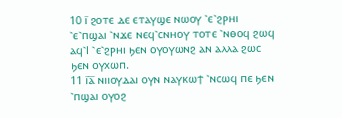10 ⲓ̅ ϩⲟⲧⲉ ⲇⲉ ⲉⲧⲁⲩϣⲉ ⲛⲱⲟⲩ ⳿ⲉ⳿ϩⲣⲏⲓ ⳿ⲉ⳿ⲡϣⲁⲓ ⳿ⲛϫⲉ ⲛⲉϥ⳿ⲥⲛⲏⲟⲩ ⲧⲟⲧⲉ ⳿ⲛⲑⲟϥ ϩⲱϥ ⲁϥ⳿Ⲓ ⳿ⲉ⳿ϩⲣⲏⲓ ϧⲉⲛ ⲟⲩⲟⲩⲱⲛϩ ⲁⲛ ⲁⲗⲗⲁ ϩⲱⲥ ϧⲉⲛ ⲟⲩⲭⲱⲡ.
11 ⲓ̅ⲁ̅ ⲛⲓⲓⲟⲩⲇⲁⲓ ⲟⲩⲛ ⲛⲁⲩⲕⲱϯ ⳿ⲛⲥⲱϥ ⲡⲉ ϧⲉⲛ ⳿ⲡϣⲁⲓ ⲟⲩⲟϩ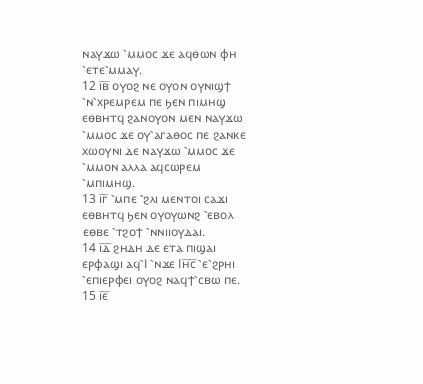ⲛⲁⲩϫⲱ ⳿ⲙⲙⲟⲥ ϫⲉ ⲁϥⲑⲱⲛ ⲫⲏ ⳿ⲉⲧⲉ⳿ⲙⲙⲁⲩ.
12 ⲓ̅ⲃ̅ ⲟⲩⲟϩ ⲛⲉ ⲟⲩⲟⲛ ⲟⲩⲛⲓϣϯ ⳿ⲛ⳿ⲭⲣⲉⲙⲣⲉⲙ ⲡⲉ ϧⲉⲛ ⲡⲓⲙⲏϣ ⲉⲑⲃⲏⲧϥ ϩⲁⲛⲟⲩⲟⲛ ⲙⲉⲛ ⲛⲁⲩϫⲱ ⳿ⲙⲙⲟⲥ ϫⲉ ⲟⲩ⳿ⲁⲅⲁⲑⲟⲥ ⲡⲉ ϩⲁⲛⲕⲉ ⲭⲱⲟⲩⲛⲓ ⲇⲉ ⲛⲁⲩϫⲱ ⳿ⲙⲙⲟⲥ ϫⲉ ⳿ⲙⲙⲟⲛ ⲁⲗⲗⲁ ⲁϥⲥⲱⲣⲉⲙ ⳿ⲙⲡⲓⲙⲏϣ.
13 ⲓ̅ⲅ̅ ⳿ⲙⲡⲉ ⳿ϩⲗⲓ ⲙⲉⲛⲧⲟⲓ ⲥⲁϫⲓ ⲉⲑⲃⲏⲧϥ ϧⲉⲛ ⲟⲩⲟⲩⲱⲛϩ ⳿ⲉⲃⲟⲗ ⲉⲑⲃⲉ ⳿ⲧϩⲟϯ ⳿ⲛⲛⲓⲓⲟⲩⲇⲁⲓ.
14 ⲓ̅ⲇ̅ ϩⲏⲇⲏ ⲇⲉ ⲉⲧⲁ ⲡⲓϣⲁⲓ ⲉⲣⲫⲁϣⲓ ⲁϥ⳿Ⲓ ⳿ⲛϫⲉ Ⲓⲏ̅ⲥ̅ ⳿ⲉ⳿ϩⲣⲏⲓ ⳿ⲉⲡⲓⲉⲣⲫⲉⲓ ⲟⲩⲟϩ ⲛⲁϥϯ⳿ⲥⲃⲱ ⲡⲉ.
15 ⲓ̅ⲉ̅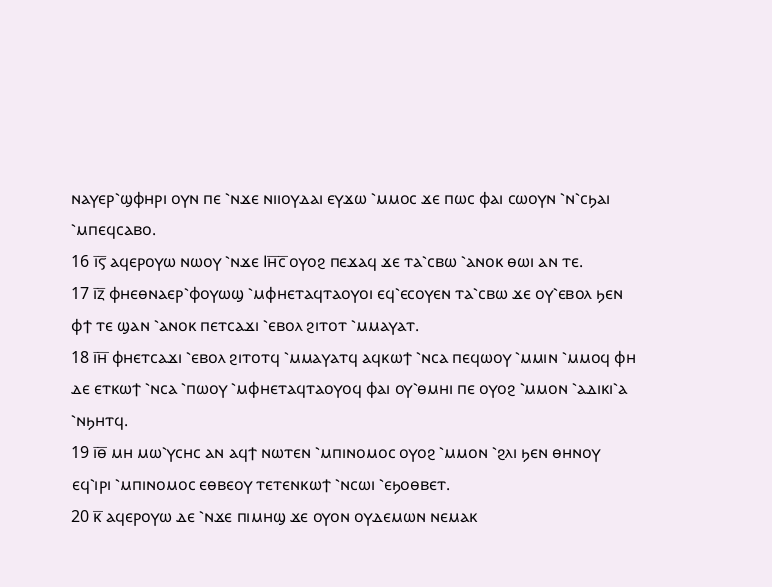ⲛⲁⲩⲉⲣ⳿ϣⲫⲏⲣⲓ ⲟⲩⲛ ⲡⲉ ⳿ⲛϫⲉ ⲛⲓⲓⲟⲩⲇⲁⲓ ⲉⲩϫⲱ ⳿ⲙⲙⲟⲥ ϫⲉ ⲡⲱⲥ ⲫⲁⲓ ⲥⲱⲟⲩⲛ ⳿ⲛ⳿ⲥϧⲁⲓ ⳿ⲙⲡⲉϥⲥⲁⲃⲟ.
16 ⲓ̅ⲋ̅ ⲁϥⲉⲣⲟⲩⲱ ⲛⲱⲟⲩ ⳿ⲛϫⲉ Ⲓⲏ̅ⲥ̅ ⲟⲩⲟϩ ⲡⲉϫⲁϥ ϫⲉ ⲧⲁ⳿ⲥⲃⲱ ⳿ⲁⲛⲟⲕ ⲑⲱⲓ ⲁⲛ ⲧⲉ.
17 ⲓ̅ⲍ̅ ⲫⲏⲉⲑⲛⲁⲉⲣ⳿ⲫⲟⲩⲱϣ ⳿ⲙⲫⲏⲉⲧⲁϥⲧⲁⲟⲩⲟⲓ ⲉϥ⳿ⲉⲥⲟⲩⲉⲛ ⲧⲁ⳿ⲥⲃⲱ ϫⲉ ⲟⲩ⳿ⲉⲃⲟⲗ ϧⲉⲛ ⲫϯ ⲧⲉ ϣⲁⲛ ⳿ⲁⲛⲟⲕ ⲡⲉⲧⲥⲁϫⲓ ⳿ⲉⲃⲟⲗ ϩⲓⲧⲟⲧ ⳿ⲙⲙⲁⲩⲁⲧ.
18 ⲓ̅ⲏ̅ ⲫⲏⲉⲧⲥⲁϫⲓ ⳿ⲉⲃⲟⲗ ϩⲓⲧⲟⲧϥ ⳿ⲙⲙⲁⲩⲁⲧϥ ⲁϥⲕⲱϯ ⳿ⲛⲥⲁ ⲡⲉϥⲱⲟⲩ ⳿ⲙⲙⲓⲛ ⳿ⲙⲙⲟϥ ⲫⲏ ⲇⲉ ⲉⲧⲕⲱϯ ⳿ⲛⲥⲁ ⳿ⲡⲱⲟⲩ ⳿ⲙⲫⲏⲉⲧⲁϥⲧⲁⲟⲩⲟϥ ⲫⲁⲓ ⲟⲩ⳿ⲑⲙⲏⲓ ⲡⲉ ⲟⲩⲟϩ ⳿ⲙⲙⲟⲛ ⳿ⲁⲇⲓⲕⲓ⳿ⲁ ⳿ⲛϧⲏⲧϥ.
19 ⲓ̅ⲑ̅ ⲙⲏ ⲙⲱ⳿ⲩⲥⲏⲥ ⲁⲛ ⲁϥϯ ⲛⲱⲧⲉⲛ ⳿ⲙⲡⲓⲛⲟⲙⲟⲥ ⲟⲩⲟϩ ⳿ⲙⲙⲟⲛ ⳿ϩⲗⲓ ϧⲉⲛ ⲑⲏⲛⲟⲩ ⲉϥ⳿ⲓⲣⲓ ⳿ⲙⲡⲓⲛⲟⲙⲟⲥ ⲉⲑⲃⲉⲟⲩ ⲧⲉⲧⲉⲛⲕⲱϯ ⳿ⲛⲥⲱⲓ ⳿ⲉϧⲟⲑⲃⲉⲧ.
20 ⲕ̅ ⲁϥⲉⲣⲟⲩⲱ ⲇⲉ ⳿ⲛϫⲉ ⲡⲓⲙⲏϣ ϫⲉ ⲟⲩⲟⲛ ⲟⲩⲇⲉⲙⲱⲛ ⲛⲉⲙⲁⲕ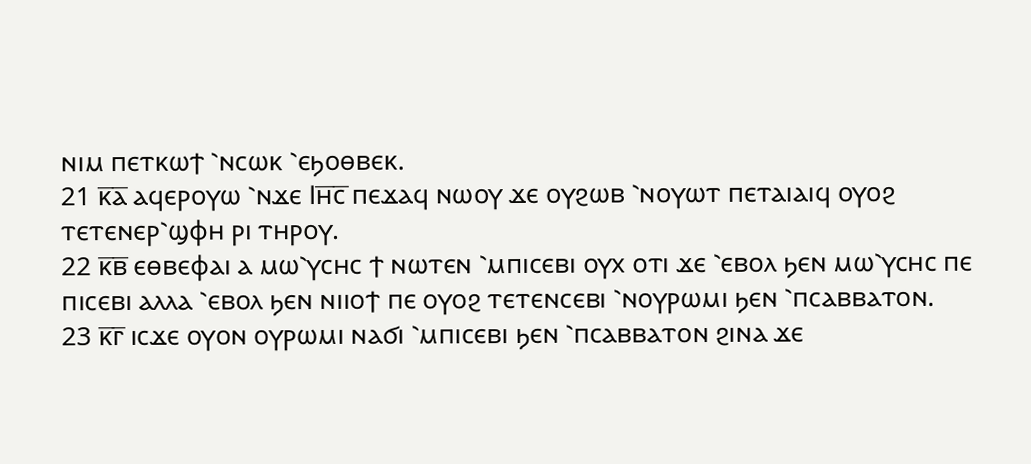ⲛⲓⲙ ⲡⲉⲧⲕⲱϯ ⳿ⲛⲥⲱⲕ ⳿ⲉϧⲟⲑⲃⲉⲕ.
21 ⲕ̅ⲁ̅ ⲁϥⲉⲣⲟⲩⲱ ⳿ⲛϫⲉ Ⲓⲏ̅ⲥ̅ ⲡⲉϫⲁϥ ⲛⲱⲟⲩ ϫⲉ ⲟⲩϩⲱⲃ ⳿ⲛⲟⲩⲱⲧ ⲡⲉⲧⲁⲓⲁⲓϥ ⲟⲩⲟϩ ⲧⲉⲧⲉⲛⲉⲣ⳿ϣⲫⲏ ⲣⲓ ⲧⲏⲣⲟⲩ.
22 ⲕ̅ⲃ̅ ⲉⲑⲃⲉⲫⲁⲓ ⲁ ⲙⲱ⳿ⲩⲥⲏⲥ ϯ ⲛⲱⲧⲉⲛ ⳿ⲙⲡⲓⲥⲉⲃⲓ ⲟⲩⲭ ⲟⲧⲓ ϫⲉ ⳿ⲉⲃⲟⲗ ϧⲉⲛ ⲙⲱ⳿ⲩⲥⲏⲥ ⲡⲉ ⲡⲓⲥⲉⲃⲓ ⲁⲗⲗⲁ ⳿ⲉⲃⲟⲗ ϧⲉⲛ ⲛⲓⲓⲟϯ ⲡⲉ ⲟⲩⲟϩ ⲧⲉⲧⲉⲛⲥⲉⲃⲓ ⳿ⲛⲟⲩⲣⲱⲙⲓ ϧⲉⲛ ⳿ⲡⲥⲁⲃⲃⲁⲧⲟⲛ.
23 ⲕ̅ⲅ̅ ⲓⲥϫⲉ ⲟⲩⲟⲛ ⲟⲩⲣⲱⲙⲓ ⲛⲁϭⲓ ⳿ⲙⲡⲓⲥⲉⲃⲓ ϧⲉⲛ ⳿ⲡⲥⲁⲃⲃⲁⲧⲟⲛ ϩⲓⲛⲁ ϫⲉ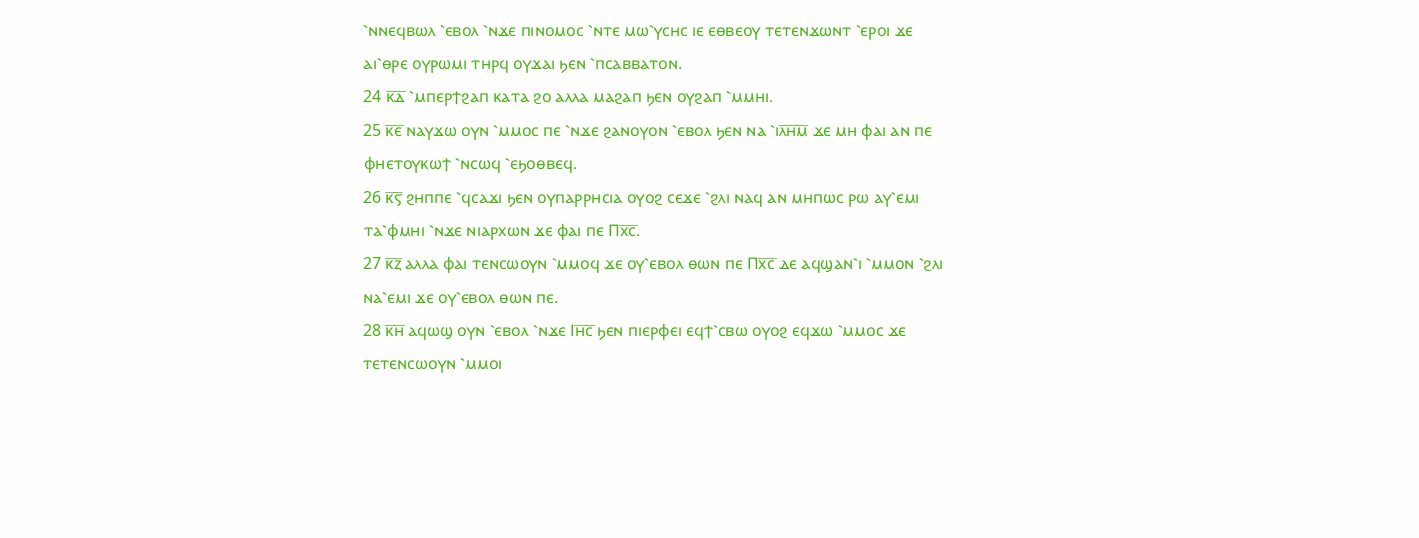⳿ⲛⲛⲉϥⲃⲱⲗ ⳿ⲉⲃⲟⲗ ⳿ⲛϫⲉ ⲡⲓⲛⲟⲙⲟⲥ ⳿ⲛⲧⲉ ⲙⲱ⳿ⲩⲥⲏⲥ ⲓⲉ ⲉⲑⲃⲉⲟⲩ ⲧⲉⲧⲉⲛϫⲱⲛⲧ ⳿ⲉⲣⲟⲓ ϫⲉ ⲁⲓ⳿ⲑⲣⲉ ⲟⲩⲣⲱⲙⲓ ⲧⲏⲣϥ ⲟⲩϫⲁⲓ ϧⲉⲛ ⳿ⲡⲥⲁⲃⲃⲁⲧⲟⲛ.
24 ⲕ̅ⲇ̅ ⳿ⲙⲡⲉⲣϯϩⲁⲡ ⲕⲁⲧⲁ ϩⲟ ⲁⲗⲗⲁ ⲙⲁϩⲁⲡ ϧⲉⲛ ⲟⲩϩⲁⲡ ⳿ⲙⲙⲏⲓ.
25 ⲕ̅ⲉ̅ ⲛⲁⲩϫⲱ ⲟⲩⲛ ⳿ⲙⲙⲟⲥ ⲡⲉ ⳿ⲛϫⲉ ϩⲁⲛⲟⲩⲟⲛ ⳿ⲉⲃⲟⲗ ϧⲉⲛ ⲛⲁ ⳿ⲓⲗ̅ⲏ̅ⲙ̅ ϫⲉ ⲙⲏ ⲫⲁⲓ ⲁⲛ ⲡⲉ ⲫⲏⲉⲧⲟⲩⲕⲱϯ ⳿ⲛⲥⲱϥ ⳿ⲉϧⲟⲑⲃⲉϥ.
26 ⲕ̅ⲋ̅ ϩⲏⲡⲡⲉ ⳿ϥⲥⲁϫⲓ ϧⲉⲛ ⲟⲩⲡⲁⲣⲣⲏⲥⲓⲁ ⲟⲩⲟϩ ⲥⲉϫⲉ ⳿ϩⲗⲓ ⲛⲁϥ ⲁⲛ ⲙⲏⲡⲱⲥ ⲣⲱ ⲁⲩ⳿ⲉⲙⲓ ⲧⲁ⳿ⲫⲙⲏⲓ ⳿ⲛϫⲉ ⲛⲓⲁⲣⲭⲱⲛ ϫⲉ ⲫⲁⲓ ⲡⲉ Ⲡⲭ̅ⲥ̅.
27 ⲕ̅ⲍ̅ ⲁⲗⲗⲁ ⲫⲁⲓ ⲧⲉⲛⲥⲱⲟⲩⲛ ⳿ⲙⲙⲟϥ ϫⲉ ⲟⲩ⳿ⲉⲃⲟⲗ ⲑⲱⲛ ⲡⲉ Ⲡⲭ̅ⲥ̅ ⲇⲉ ⲁϥϣⲁⲛ⳿ⲓ ⳿ⲙⲙⲟⲛ ⳿ϩⲗⲓ ⲛⲁ⳿ⲉⲙⲓ ϫⲉ ⲟⲩ⳿ⲉⲃⲟⲗ ⲑⲱⲛ ⲡⲉ.
28 ⲕ̅ⲏ̅ ⲁϥⲱϣ ⲟⲩⲛ ⳿ⲉⲃⲟⲗ ⳿ⲛϫⲉ Ⲓⲏ̅ⲥ̅ ϧⲉⲛ ⲡⲓⲉⲣⲫⲉⲓ ⲉϥϯ⳿ⲥⲃⲱ ⲟⲩⲟϩ ⲉϥϫⲱ ⳿ⲙⲙⲟⲥ ϫⲉ ⲧⲉⲧⲉⲛⲥⲱⲟⲩⲛ ⳿ⲙⲙⲟⲓ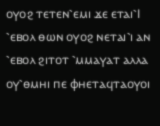ⲟⲩⲟϩ ⲧⲉⲧⲉⲛ⳿ⲉⲙⲓ ϫⲉ ⲉⲧⲁⲓ⳿Ⲓ ⳿ⲉⲃⲟⲗ ⲑⲱⲛ ⲟⲩⲟϩ ⲛⲉⲧⲁⲓ⳿ⲓ ⲁⲛ ⳿ⲉⲃⲟⲗ ϩⲓⲧⲟⲧ ⳿ⲙⲙⲁⲩⲁⲧ ⲁⲗⲗⲁ ⲟⲩ⳿ⲑⲙⲏⲓ ⲡⲉ ⲫⲏⲉⲧⲁϥⲧⲁⲟⲩⲟⲓ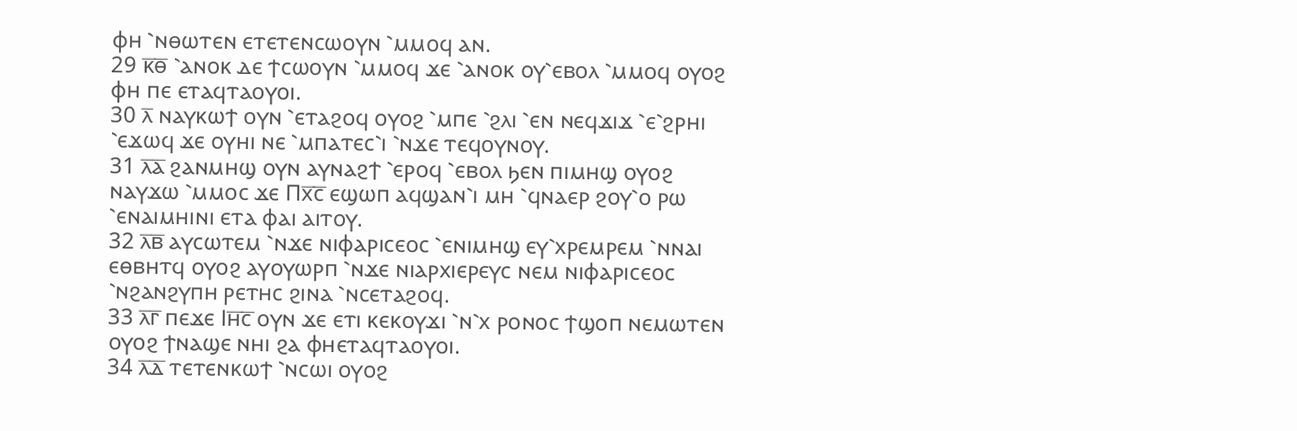ⲫⲏ ⳿ⲛⲑⲱⲧⲉⲛ ⲉⲧⲉⲧⲉⲛⲥⲱⲟⲩⲛ ⳿ⲙⲙⲟϥ ⲁⲛ.
29 ⲕ̅ⲑ̅ ⳿ⲁⲛⲟⲕ ⲇⲉ ϯⲥⲱⲟⲩⲛ ⳿ⲙⲙⲟϥ ϫⲉ ⳿ⲁⲛⲟⲕ ⲟⲩ⳿ⲉⲃⲟⲗ ⳿ⲙⲙⲟϥ ⲟⲩⲟϩ ⲫⲏ ⲡⲉ ⲉⲧⲁϥⲧⲁⲟⲩⲟⲓ.
30 ⲗ̅ ⲛⲁⲩⲕⲱϯ ⲟⲩⲛ ⳿ⲉⲧⲁϩⲟϥ ⲟⲩⲟϩ ⳿ⲙⲡⲉ ⳿ϩⲗⲓ ⳿ⲉⲛ ⲛⲉϥϫⲓϫ ⳿ⲉ⳿ϩⲣⲏⲓ ⳿ⲉϫⲱϥ ϫⲉ ⲟⲩⲏⲓ ⲛⲉ ⳿ⲙⲡⲁⲧⲉⲥ⳿ⲓ ⳿ⲛϫⲉ ⲧⲉϥⲟⲩⲛⲟⲩ.
31 ⲗ̅ⲁ̅ ϩⲁⲛⲙⲏϣ ⲟⲩⲛ ⲁⲩⲛⲁϩϯ ⳿ⲉⲣⲟϥ ⳿ⲉⲃⲟⲗ ϧⲉⲛ ⲡⲓⲙⲏϣ ⲟⲩⲟϩ ⲛⲁⲩϫⲱ ⳿ⲙⲙⲟⲥ ϫⲉ Ⲡⲭ̅ⲥ̅ ⲉϣⲱⲡ ⲁϥϣⲁⲛ⳿ⲓ ⲙⲏ ⳿ϥⲛⲁⲉⲣ ϩⲟⲩ⳿ⲟ ⲣⲱ ⳿ⲉⲛⲁⲓⲙⲏⲓⲛⲓ ⲉⲧⲁ ⲫⲁⲓ ⲁⲓⲧⲟⲩ.
32 ⲗ̅ⲃ̅ ⲁⲩⲥⲱⲧⲉⲙ ⳿ⲛϫⲉ ⲛⲓⲫⲁⲣⲓⲥⲉⲟⲥ ⳿ⲉⲛⲓⲙⲏϣ ⲉⲩ⳿ⲭⲣⲉⲙⲣⲉⲙ ⳿ⲛⲛⲁⲓ ⲉⲑⲃⲏⲧϥ ⲟⲩⲟϩ ⲁⲩⲟⲩⲱⲣⲡ ⳿ⲛϫⲉ ⲛⲓⲁⲣⲭⲓⲉⲣⲉⲩⲥ ⲛⲉⲙ ⲛⲓⲫⲁⲣⲓⲥⲉⲟⲥ ⳿ⲛϩⲁⲛϩⲩⲡⲏ ⲣⲉⲧⲏⲥ ϩⲓⲛⲁ ⳿ⲛⲥⲉⲧⲁϩⲟϥ.
33 ⲗ̅ⲅ̅ ⲡⲉϫⲉ Ⲓⲏ̅ⲥ̅ ⲟⲩⲛ ϫⲉ ⲉⲧⲓ ⲕⲉⲕⲟⲩϫⲓ ⳿ⲛ⳿ⲭ ⲣⲟⲛⲟⲥ ϯϣⲟⲡ ⲛⲉⲙⲱⲧⲉⲛ ⲟⲩⲟϩ ϯⲛⲁϣⲉ ⲛⲏⲓ ϩⲁ ⲫⲏⲉⲧⲁϥⲧⲁⲟⲩⲟⲓ.
34 ⲗ̅ⲇ̅ ⲧⲉⲧⲉⲛⲕⲱϯ ⳿ⲛⲥⲱⲓ ⲟⲩⲟϩ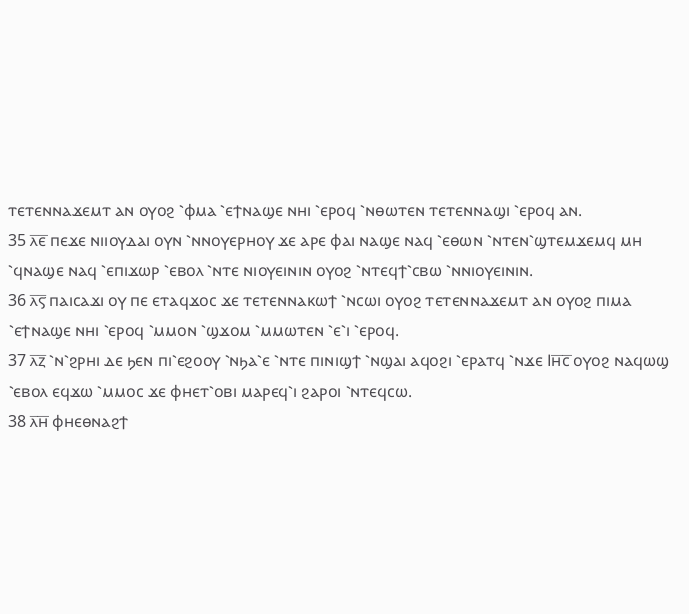ⲧⲉⲧⲉⲛⲛⲁϫⲉⲙⲧ ⲁⲛ ⲟⲩⲟϩ ⳿ⲫⲙⲁ ⳿ⲉϯⲛⲁϣⲉ ⲛⲏⲓ ⳿ⲉⲣⲟϥ ⳿ⲛⲑⲱⲧⲉⲛ ⲧⲉⲧⲉⲛⲛⲁϣⲓ ⳿ⲉⲣⲟϥ ⲁⲛ.
35 ⲗ̅ⲉ̅ ⲡⲉϫⲉ ⲛⲓⲓⲟⲩⲇⲁⲓ ⲟⲩⲛ ⳿ⲛⲛⲟⲩⲉⲣⲏⲟⲩ ϫⲉ ⲁⲣⲉ ⲫⲁⲓ ⲛⲁϣⲉ ⲛⲁϥ ⳿ⲉⲑⲱⲛ ⳿ⲛⲧⲉⲛ⳿ϣⲧⲉⲙϫⲉⲙϥ ⲙⲏ ⳿ϥⲛⲁϣⲉ ⲛⲁϥ ⳿ⲉⲡⲓϫⲱⲣ ⳿ⲉⲃⲟⲗ ⳿ⲛⲧⲉ ⲛⲓⲟⲩⲉⲓⲛⲓⲛ ⲟⲩⲟϩ ⳿ⲛⲧⲉϥϯ⳿ⲥⲃⲱ ⳿ⲛⲛⲓⲟⲩⲉⲓⲛⲓⲛ.
36 ⲗ̅ⲋ̅ ⲡⲁⲓⲥⲁϫⲓ ⲟⲩ ⲡⲉ ⲉⲧⲁϥϫⲟⲥ ϫⲉ ⲧⲉⲧⲉⲛⲛⲁⲕⲱϯ ⳿ⲛⲥⲱⲓ ⲟⲩⲟϩ ⲧⲉⲧⲉⲛⲛⲁϫⲉⲙⲧ ⲁⲛ ⲟⲩⲟϩ ⲡⲓⲙⲁ ⳿ⲉϯⲛⲁϣⲉ ⲛⲏⲓ ⳿ⲉⲣⲟϥ ⳿ⲙⲙⲟⲛ ⳿ϣϫⲟⲙ ⳿ⲙⲙⲱⲧⲉⲛ ⳿ⲉ⳿ⲓ ⳿ⲉⲣⲟϥ.
37 ⲗ̅ⲍ̅ ⳿ⲛ⳿ϩⲣⲏⲓ ⲇⲉ ϧⲉⲛ ⲡⲓ⳿ⲉϩⲟⲟⲩ ⳿ⲛϧⲁ⳿ⲉ ⳿ⲛⲧⲉ ⲡⲓⲛⲓϣϯ ⳿ⲛϣⲁⲓ ⲁϥⲟϩⲓ ⳿ⲉⲣⲁⲧϥ ⳿ⲛϫⲉ Ⲓⲏ̅ⲥ̅ ⲟⲩⲟϩ ⲛⲁϥⲱϣ ⳿ⲉⲃⲟⲗ ⲉϥϫⲱ ⳿ⲙⲙⲟⲥ ϫⲉ ⲫⲏⲉⲧ⳿ⲟⲃⲓ ⲙⲁⲣⲉϥ⳿ⲓ ϩⲁⲣⲟⲓ ⳿ⲛⲧⲉϥⲥⲱ.
38 ⲗ̅ⲏ̅ ⲫⲏⲉⲑⲛⲁϩϯ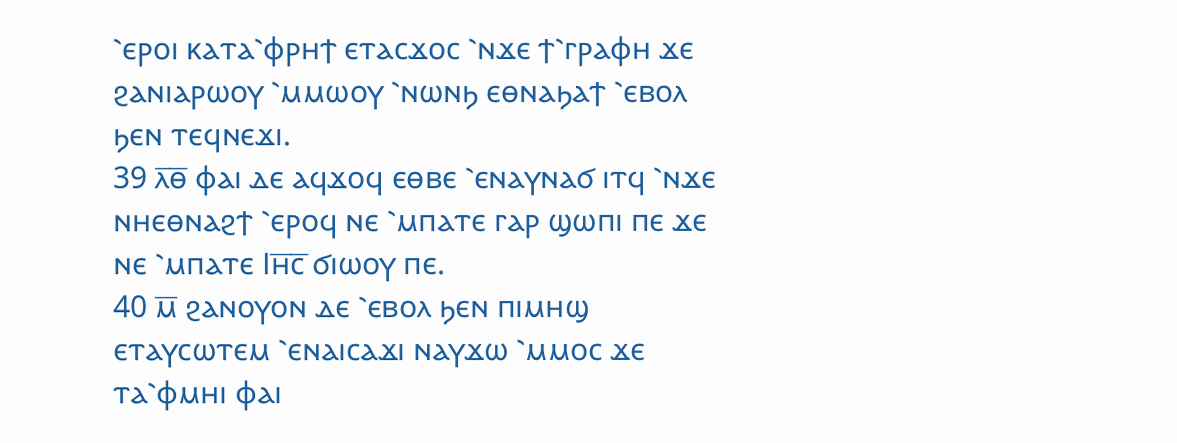⳿ⲉⲣⲟⲓ ⲕⲁⲧⲁ⳿ⲫⲣⲏϯ ⲉⲧⲁⲥϫⲟⲥ ⳿ⲛϫⲉ ϯ⳿ⲅⲣⲁⲫⲏ ϫⲉ ϩⲁⲛⲓⲁⲣⲱⲟⲩ ⳿ⲙⲙⲱⲟⲩ ⳿ⲛⲱⲛϧ ⲉⲑⲛⲁϧⲁϯ ⳿ⲉⲃⲟⲗ ϧⲉⲛ ⲧⲉϥⲛⲉϫⲓ.
39 ⲗ̅ⲑ̅ ⲫⲁⲓ ⲇⲉ ⲁϥϫⲟϥ ⲉⲑⲃⲉ ⳿ⲉⲛⲁⲩⲛⲁϭ ⲓⲧϥ ⳿ⲛϫⲉ ⲛⲏⲉⲑⲛⲁϩϯ ⳿ⲉⲣⲟϥ ⲛⲉ ⳿ⲙⲡⲁⲧⲉ ⲅⲁⲣ ϣⲱⲡⲓ ⲡⲉ ϫⲉ ⲛⲉ ⳿ⲙⲡⲁⲧⲉ Ⲓⲏ̅ⲥ̅ ϭⲓⲱⲟⲩ ⲡⲉ.
40 ⲙ̅ ϩⲁⲛⲟⲩⲟⲛ ⲇⲉ ⳿ⲉⲃⲟⲗ ϧⲉⲛ ⲡⲓⲙⲏϣ ⲉⲧⲁⲩⲥⲱⲧⲉⲙ ⳿ⲉⲛⲁⲓⲥⲁϫⲓ ⲛⲁⲩϫⲱ ⳿ⲙⲙⲟⲥ ϫⲉ ⲧⲁ⳿ⲫⲙⲏⲓ ⲫⲁⲓ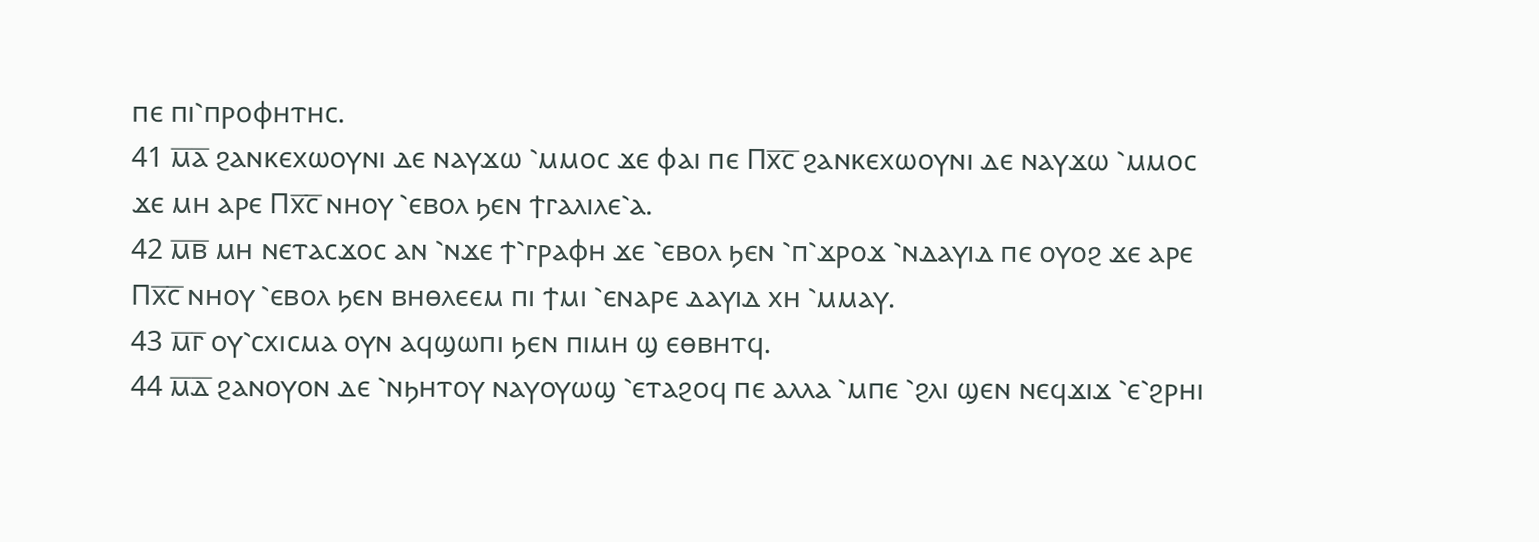ⲡⲉ ⲡⲓ⳿ⲡⲣⲟⲫⲏⲧⲏⲥ.
41 ⲙ̅ⲁ̅ ϩⲁⲛⲕⲉⲭⲱⲟⲩⲛⲓ ⲇⲉ ⲛⲁⲩϫⲱ ⳿ⲙⲙⲟⲥ ϫⲉ ⲫⲁⲓ ⲡⲉ Ⲡⲭ̅ⲥ̅ ϩⲁⲛⲕⲉⲭⲱⲟⲩⲛⲓ ⲇⲉ ⲛⲁⲩϫⲱ ⳿ⲙⲙⲟⲥ ϫⲉ ⲙⲏ ⲁⲣⲉ Ⲡⲭ̅ⲥ̅ ⲛⲏⲟⲩ ⳿ⲉⲃⲟⲗ ϧⲉⲛ ϯⲅⲁⲗⲓⲗⲉ⳿ⲁ.
42 ⲙ̅ⲃ̅ ⲙⲏ ⲛⲉⲧⲁⲥϫⲟⲥ ⲁⲛ ⳿ⲛϫⲉ ϯ⳿ⲅⲣⲁⲫⲏ ϫⲉ ⳿ⲉⲃⲟⲗ ϧⲉⲛ ⳿ⲡ⳿ϫⲣⲟϫ ⳿ⲛⲇⲁⲩⲓⲇ ⲡⲉ ⲟⲩⲟϩ ϫⲉ ⲁⲣⲉ Ⲡⲭ̅ⲥ̅ ⲛⲏⲟⲩ ⳿ⲉⲃⲟⲗ ϧⲉⲛ ⲃⲏⲑⲗⲉⲉⲙ ⲡⲓ ϯⲙⲓ ⳿ⲉⲛⲁⲣⲉ ⲇⲁⲩⲓⲇ ⲭⲏ ⳿ⲙⲙⲁⲩ.
43 ⲙ̅ⲅ̅ ⲟⲩ⳿ⲥⲭⲓⲥⲙⲁ ⲟⲩⲛ ⲁϥϣⲱⲡⲓ ϧⲉⲛ ⲡⲓⲙⲏ ϣ ⲉⲑⲃⲏⲧϥ.
44 ⲙ̅ⲇ̅ ϩⲁⲛⲟⲩⲟⲛ ⲇⲉ ⳿ⲛϧⲏⲧⲟⲩ ⲛⲁⲩⲟⲩⲱϣ ⳿ⲉⲧⲁϩⲟϥ ⲡⲉ ⲁⲗⲗⲁ ⳿ⲙⲡⲉ ⳿ϩⲗⲓ ϣⲉⲛ ⲛⲉϥϫⲓϫ ⳿ⲉ⳿ϩⲣⲏⲓ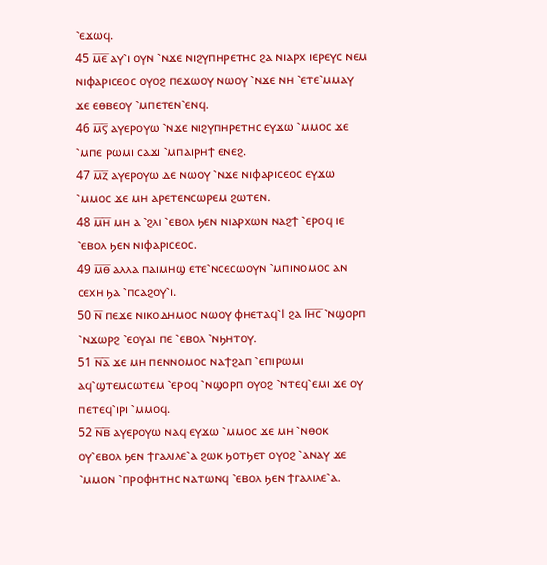⳿ⲉϫⲱϥ.
45 ⲙ̅ⲉ̅ ⲁⲩ⳿ⲓ ⲟⲩⲛ ⳿ⲛϫⲉ ⲛⲓϩⲩⲡⲏⲣⲉⲧⲏⲥ ϩⲁ ⲛⲓⲁⲣⲭ ⲓⲉⲣⲉⲩⲥ ⲛⲉⲙ ⲛⲓⲫⲁⲣⲓⲥⲉⲟⲥ ⲟⲩⲟϩ ⲡⲉϫⲱⲟⲩ ⲛⲱⲟⲩ ⳿ⲛϫⲉ ⲛⲏ ⳿ⲉⲧⲉ⳿ⲙⲙⲁⲩ ϫⲉ ⲉⲑⲃⲉⲟⲩ ⳿ⲙⲡⲉⲧⲉⲛ⳿ⲉⲛϥ.
46 ⲙ̅ⲋ̅ ⲁⲩⲉⲣⲟⲩⲱ ⳿ⲛϫⲉ ⲛⲓϩⲩⲡⲏⲣⲉⲧⲏⲥ ⲉⲩϫⲱ ⳿ⲙⲙⲟⲥ ϫⲉ ⳿ⲙⲡⲉ ⲣⲱⲙⲓ ⲥⲁϫⲓ ⳿ⲙⲡⲁⲓⲣⲏϯ ⲉⲛⲉϩ.
47 ⲙ̅ⲍ̅ ⲁⲩⲉⲣⲟⲩⲱ ⲇⲉ ⲛⲱⲟⲩ ⳿ⲛϫⲉ ⲛⲓⲫⲁⲣⲓⲥⲉⲟⲥ ⲉⲩϫⲱ ⳿ⲙⲙⲟⲥ ϫⲉ ⲙⲏ ⲁⲣⲉⲧⲉⲛⲥⲱⲣⲉⲙ ϩⲱⲧⲉⲛ.
48 ⲙ̅ⲏ̅ ⲙⲏ ⲁ ⳿ϩⲗⲓ ⳿ⲉⲃⲟⲗ ϧⲉⲛ ⲛⲓⲁⲣⲭⲱⲛ ⲛⲁϩϯ ⳿ⲉⲣⲟϥ ⲓⲉ ⳿ⲉⲃⲟⲗ ϧⲉⲛ ⲛⲓⲫⲁⲣⲓⲥⲉⲟⲥ.
49 ⲙ̅ⲑ̅ ⲁⲗⲗⲁ ⲡⲁⲓⲙⲏϣ ⲉⲧⲉ⳿ⲛⲥⲉⲥⲱⲟⲩⲛ ⳿ⲙⲡⲓⲛⲟⲙⲟⲥ ⲁⲛ ⲥⲉⲭⲏ ϧⲁ ⳿ⲡⲥⲁϩⲟⲩ⳿ⲓ.
50 ⲛ̅ ⲡⲉϫⲉ ⲛⲓⲕⲟⲇⲏⲙⲟⲥ ⲛⲱⲟⲩ ⲫⲏⲉⲧⲁϥ⳿Ⲓ ϩⲁ Ⲓⲏ̅ⲥ̅ ⳿ⲛϣⲟⲣⲡ ⳿ⲛϫⲱⲣϩ ⳿ⲉⲟⲩⲁⲓ ⲡⲉ ⳿ⲉⲃⲟⲗ ⳿ⲛϧⲏⲧⲟⲩ.
51 ⲛ̅ⲁ̅ ϫⲉ ⲙⲏ ⲡⲉⲛⲛⲟⲙⲟⲥ ⲛⲁϯϩⲁⲡ ⳿ⲉⲡⲓⲣⲱⲙⲓ ⲁϥ⳿ϣⲧⲉⲙⲥⲱⲧⲉⲙ ⳿ⲉⲣⲟϥ ⳿ⲛϣⲟⲣⲡ ⲟⲩⲟϩ ⳿ⲛⲧⲉϥ⳿ⲉⲙⲓ ϫⲉ ⲟⲩ ⲡⲉⲧⲉϥ⳿ⲓⲣⲓ ⳿ⲙⲙⲟϥ.
52 ⲛ̅ⲃ̅ ⲁⲩⲉⲣⲟⲩⲱ ⲛⲁϥ ⲉⲩϫⲱ ⳿ⲙⲙⲟⲥ ϫⲉ ⲙⲏ ⳿ⲛⲑⲟⲕ ⲟⲩ⳿ⲉⲃⲟⲗ ϧⲉⲛ ϯⲅⲁⲗⲓⲗⲉ⳿ⲁ ϩⲱⲕ ϧⲟⲧϧⲉⲧ ⲟⲩⲟϩ ⳿ⲁⲛⲁⲩ ϫⲉ ⳿ⲙⲙⲟⲛ ⳿ⲡⲣⲟⲫⲏⲧⲏⲥ ⲛⲁⲧⲱⲛϥ ⳿ⲉⲃⲟⲗ ϧⲉⲛ ϯⲅⲁⲗⲓⲗⲉ⳿ⲁ.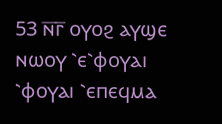53 ⲛ̅ⲅ̅ ⲟⲩⲟϩ ⲁⲩϣⲉ ⲛⲱⲟⲩ ⳿ⲉ⳿ⲫⲟⲩⲁⲓ ⳿ⲫⲟⲩⲁⲓ ⳿ⲉⲡⲉϥⲙⲁ